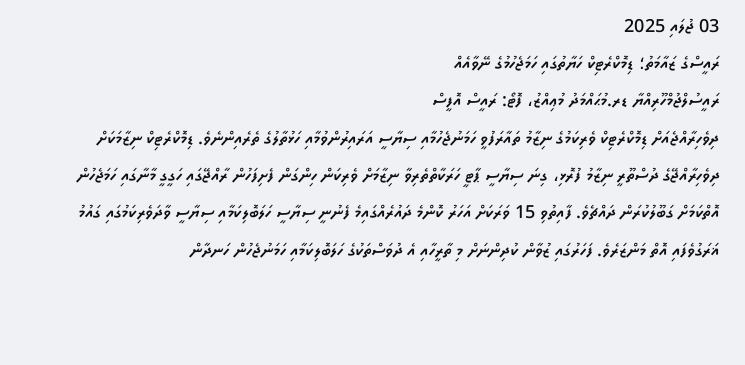03 ޖުލައި 2025
ރައީސްގެ ޒައާމަތު؛ ޑިމޮކްރެޓިކް ހަޔާތުގައި ހަމަޖެހުމުގެ ނޭވާއެއް
ރައީސުލްޖުމްހޫރިއްޔާ ޑރ.މުޙައްމަދު މުޢިއްޒު، ފޮޓޯ: ރައީސް އޮފީސް
ދިވެހިރާއްޖެއަށް ޑިމޮކްރެޓިކް ވެރިކަމުގެ ނިޒާމު ތައާރަފުވީ ހަމަނުޖެހުމާއި ސިޔާސީ އަރައިރުންވުމާއި ހަޅުތާލުގެ ތެރެއިންނެވެ. ޑިމޮކްރެޓިކް ނިޒާމަކަށް ދިވެހިރާއްޖޭގެ ދުސްތޫރީ ނިޒާމު ފުރޮޅި، ގިނަ ސިޔާސީ ޕާޓީ ހަރަކާތްތެރިވާ ނިޒާމަށް ވެރިކަން ހިންގަން ފެށިފަހުން ރާއްޖޭގައި ހަގީގީ މާނާގައި ހަމަޖެހުން އޮތްކަމަށް ގަބޫލުކުރަން ދައްޗެވެ. ފާއިތުވި 15 ވަރަކަށް އަހަރު ކޮންމެ ދައުރެއްގައިމެ ފެނުނީ ސިޔާސީ ހަލަބޮލިކަމާއި ސިޔާސީ ވާދަވެރިކަމުގައި ގައުމު ޣަރަގުވެފައި އޮތް މަންޒަރެވެ. ފަހަރުގައި ޒުވާން ކުދިންނަށް މި ތާރީހާއި އެ ދުވަސްތަކުގެ ހަލަބޮލިކަމާއި ހަމަނުޖެހުން ހަނދާން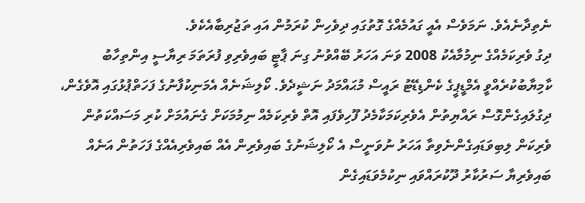ނެތިދާނެއެވެ. ނަމަވެސް އެއީ ގައުމެއްގެ ގޮތުގައި ދިވެހިން ކުރަމުން އައި ތަޖުރިބާއެކެވެ.
ދިގު ވެރިކަމެއްގެ ނިމުމާއެކު 2008 ވަނަ އަހަރު ބޭއްވުނު ގިނަ ޕާޓީ ބައިވެރިވި ފުރަތަމަ ރިޔާސީ އިންތިހާބު ކާމިޔާބުކުރެއްވީ އެމްޑީޕީގެ ކެންޑިޑޭޓު ރައީސް މުޙައްމަދު ނަޝީދެވެ. ކޯލިޝަނެއް އެމަނިކުފާނުގެ ފަހަތްޕުޅުގައި އޮވެގެން، ދިގުލައިގެންގޮސް ރައްޔިތުން އެވެރިކަމަކާމެދު ފޫހިވެފައި އޮތް ވެރިކަމެއް ނިމުމަކަށް ގެނައުމަށް ކުރި މަސައްކަތުން ވެރިކަން ލިބިވަޑައިގެންނެވިތާ އަހަރު ނުވަނީސް އެ ކޯލިޝަނުގެ ބައިވެރިން އެއް ބައިވެރިއެއްގެ ފަހަތުން އަނެއް ބައިވެރިޔާ ސަރުކާރު ދޫކުރައްވައި ނިކުމެވަޑައިގެން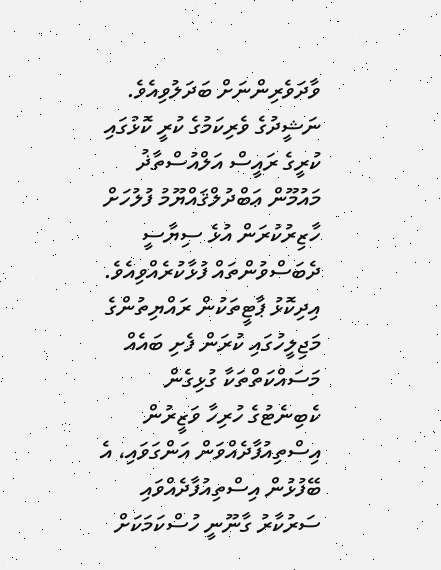ވާދަވެރިންނަށް ބަދަލުވިއެވެ.
ނަޝީދުގެ ވެރިކަމުގެ ކުރީ ކޮޅުގައި ކުރީގެ ރައީސް އަލްއުސްތާޛު މައުމޫން ޢަބްދުލްޤައްޔޫމު ފުލުހަށް ހާޒިރުކުރަން އުޅެ ސިޔާސީ ދެބަސްވުންތައް ފުޅާކުރެއްވިއެވެ. އިދިކޮޅު ޕާޓީތަކުން ރައްޔިތުންގެ މަޖިލީހުގައި ކުރަން ފެށި ބައެއް މަސައްކަތްތަކާ ގުޅިގެން ކެބިނެޓުގެ ހުރިހާ ވަޒީރުން އިސްތިއުފާދެއްވަން އަންގަވައި، އެ ބޭފުޅުން އިސްތިއުފާދެއްވައި ސަރުކާރު ގާނޫނީ ހުސްކަމަކަށް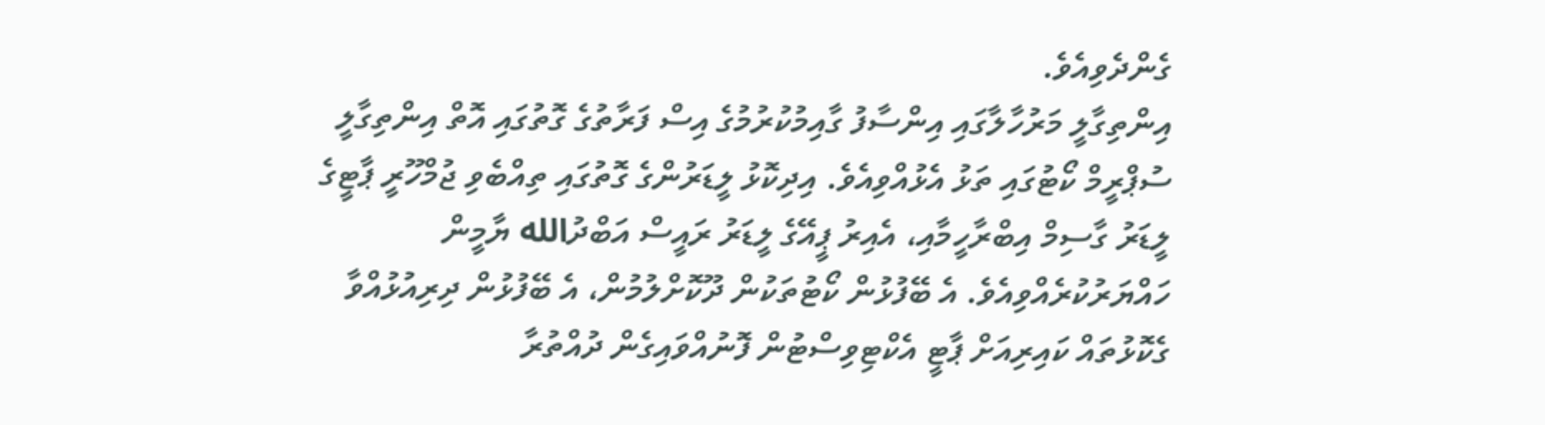ގެންދެވިއެވެ.
އިންތިގާލީ މަރުހާލާގައި އިންސާފު ގާއިމުކުރުމުގެ އިސް ފަރާތުގެ ގޮތުގައި އޮތް އިންތިގާލީ ސުޕްރީމް ކޯޓުގައި ތަޅު އެޅުއްވިއެވެ. އިދިކޮޅު ލީޑަރުންގެ ގޮތުގައި ތިއްބެވި ޖުމްހޫރީ ޕާޓީގެ ލީޑަރު ގާސިމް އިބްރާހީމާއި، އެއިރު ޕީއޭގެ ލީޑަރު ރައީސް އަބްދުالله ޔާމީން ހައްޔަރުކުރެއްވިއެވެ. އެ ބޭފުޅުން ކޯޓުތަކުން ދޫކޮށްލުމުން، އެ ބޭފުޅުން ދިރިއުޅުއްވާ ގެކޮޅުތައް ކައިރިއަށް ޕާޓީ އެކްޓިވިސްޓުން ފޮނުއްވައިގެން ދުއްތުރާ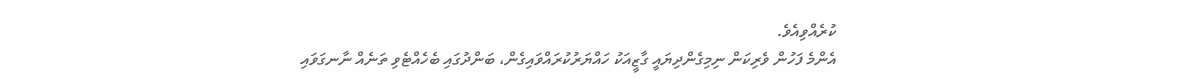ކުރެއްވިއެވެ.
އެންމެ ފަހުން ވެރިކަން ނިމިގެންދިޔައީ ގާޒީއަކު ހައްޔަރުކުރައްވައިގެން، ބަންދުގައި ބެހެއްޓެވި ތަނެއް ނާނގަވައި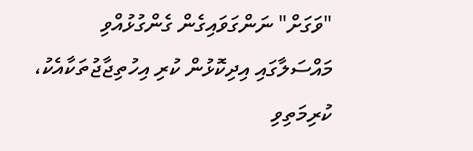"ވަގަށް" ނަންގަވައިގެން ގެންގުޅުއްވި މައްސަލާގައި އިދިކޮޅުން ކުރި އިހުތިޖާޖުތަކާއެކު، ކުރިމަތިވި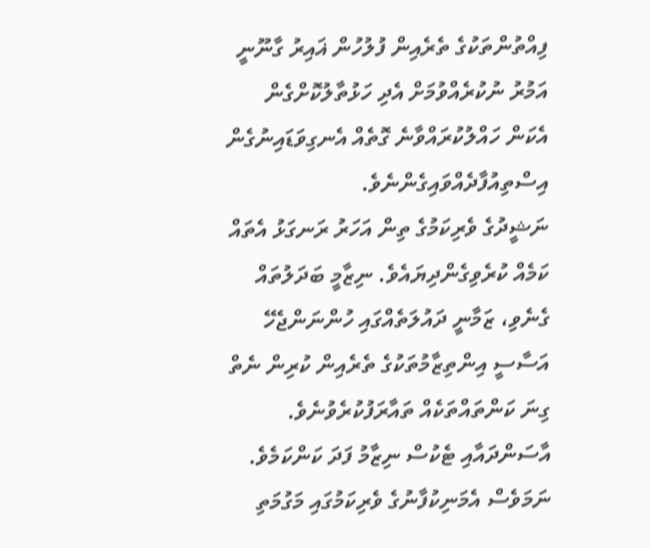ފިއްތުންތަކުގެ ތެރެއިން ފުލުހުން ޣައިރު ގާނޫނީ އަމުރު ނުކުރެއްވުމަށް އެދި ހަޅުތާލުކޮށްގެން އެކަން ހައްލުކުރައްވާނެ ގޮތެއް އެނގިވަޑައިނުގެން އިސްތިއުފާދެއްވައިގެންނެވެ.
ނަޝީދުގެ ވެރިކަމުގެ ތިން އަހަރު ރަނގަޅު އެތައް ކަމެއް ކުރެވިގެންދިޔައެވެ. ނިޒާމީ ބަދަލުތައް ގެނެވި، ޒަމާނީ ދައުލަތެއްގައި ހުންނަންޖެހޭ އަސާސީ އިންތިޒާމުތަކުގެ ތެރެއިން ކުރިން ނެތް ގިނަ ކަންތައްތަކެއް ތައާރަފުކުރެވުނެވެ. އާސަންދައާއި ޓެކުސް ނިޒާމު ފަދަ ކަންކަމެވެ. ނަމަވެސް އެމަނިކުފާނުގެ ވެރިކަމުގައި މަގުމަތި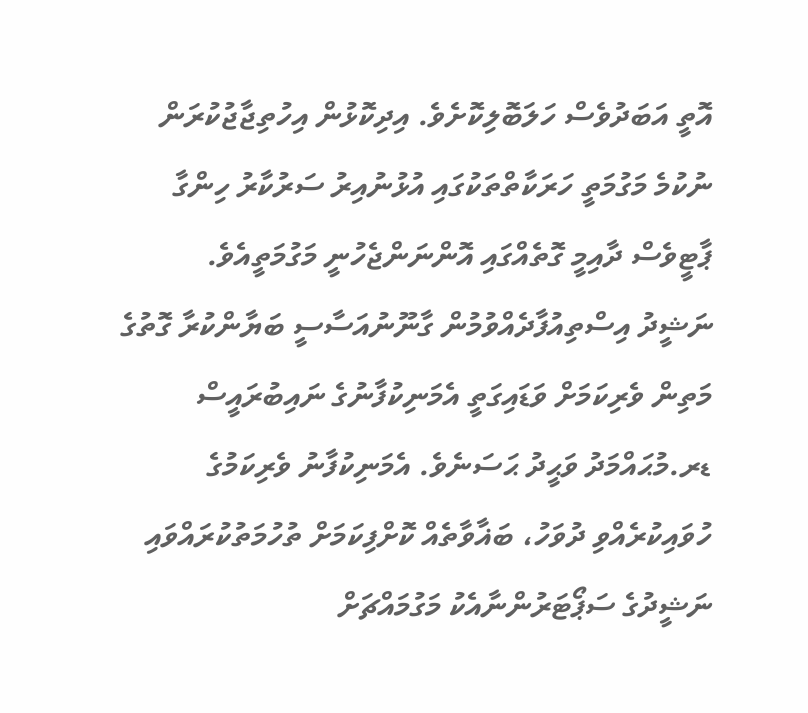އޮތީ އަބަދުވެސް ހަލަބޮލިކޮށެވެ. އިދިކޮޅުން އިހުތިޖާޖުކުރަން ނުކުމެ މަގުމަތީ ހަރަކާތްތަކުގައި އުޅުނުއިރު ސަރުކާރު ހިންގާ ޕާޓީވެސް ދާއިމީ ގޮތެއްގައި އޮންނަންޖެހުނީ މަގުމަތީއެވެ.
ނަޝީދު އިސްތިއުފާދެއްވުމުން ގާނޫނުއަސާސީ ބަޔާންކުރާ ގޮތުގެ މަތިން ވެރިކަމަށް ވަޑައިގަތީ އެމަނިކުފާނުގެ ނައިބުރައީސް ޑރ.މުޙައްމަދު ވަޙީދު ޙަސަނެވެ. އެމަނިކުފާނު ވެރިކަމުގެ ހުވައިކުރެއްވި ދުވަހު، ބަޣާވާތެއް ކޮށްފިކަމަށް ތުހުމަތުކުރައްވައި ނަޝީދުގެ ސަޕޯޓަރުންނާއެކު މަގުމައްޗަށް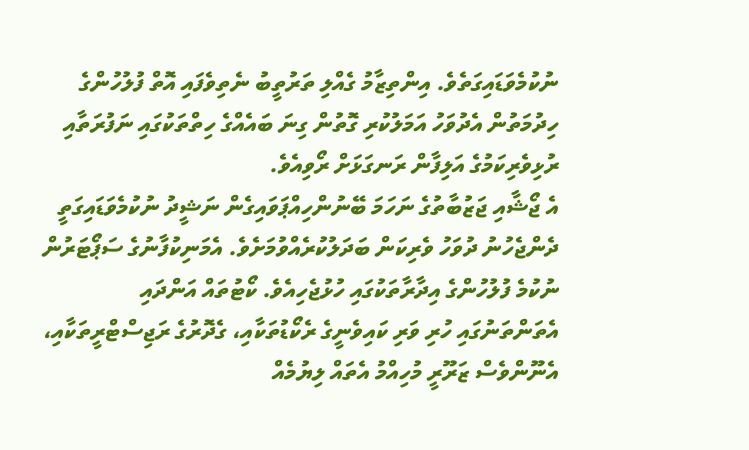ނުކުމެވަޑައިގަތެވެ. އިންތިޒާމު ގެއްލި ތަރުތީބު ނެތިވެފައި އޮތް ފުލުހުންގެ ހިދުމަތުން އެދުވަހު އަމަލުކުރި ގޮތުން ގިނަ ބައެއްގެ ހިތްތަކުގައި ނަފުރަތާއި ރުޅިވެރިކަމުގެ އަލިފާން ރަނގަޅަށް ރޯވިއެވެ.
އެ ޖޯޝާއި ޖަޒުބާތުގެ ނަހަމަ ބޭނުންހިއްޕަވައިގެން ނަޝީދު ނުކުމެވަޑައިގަތީ ދެންޖެހުނު ދުވަހު ވެރިކަން ބަދަލުކުރެއްވުމަށެވެ. އެމަނިކުފާނުގެ ސަޕޯޓަރުން ނުކުމެ ފުލުހުންގެ އިދާރާތަކުގައި ހުޅުޖެހިއެވެ. ކޯޓުތައް އަންދައި އެތަންތަނުގައި ހުރި ވަރި ކައިވެނީގެ ރެކޯޑުތަކާއި، ގެދޮރުގެ ރަޖިސްޓްރީތަކާއި، އެނޫންވެސް ޒަރޫރީ މުހިއްމު އެތައް ލިޔުމެއް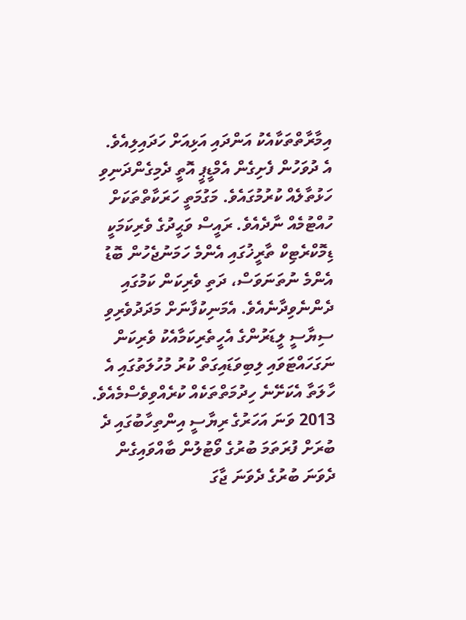އިމާރާތްތަކާއެކު އަންދައި އަޅިއަށް ހަދައިލިއެވެ.
އެ ދުވަހުން ފެށިގެން އެމްޑީޕީ އޮތީ ދެމިގެންދަނިވި ހަޅުތާލެއް ކުރުމުގައެވެ. މަގުމަތީ ހަރަކާތްތަކަށް ހުއްޓުމެއް ނާދެއެވެ. ރައީސް ވަޙީދުގެ ވެރިކަމަކީ ޑިމޮކްރެޓިކް ތާރީޚުގައި އެންމެ ހަމަނުޖެހުން ބޮޑު އެންމެ ނުތަނަވަސް، ދަތި ވެރިކަން ކަމުގައި ދެންނެވިދާނެއެވެ. އެމަނިކުފާނަށް މަދަދުވެރިވި ސިޔާސީ ލީޑަރުންގެ އެހީތެރިކަމާއެކު ވެރިކަން ނަގަހައްޓަވައި ލިބިވަޑައިގަތް ކުރު މުހުލަތުގައި އެ ހާލަތާ އެކަށޭނެ ހިދުމަތްތަކެއް ކުރެއްވިވެސްމެއެވެ.
2013 ވަނަ އަހަރުގެ ރިޔާސީ އިންތިހާބުގައި ދެ ބުރަށް ފުރަތަމަ ބުރުގެ ވޯޓުލުން ބާއްވައިގެން ދެވަނަ ބުރުގެ ދެވަނަ ޖާގަ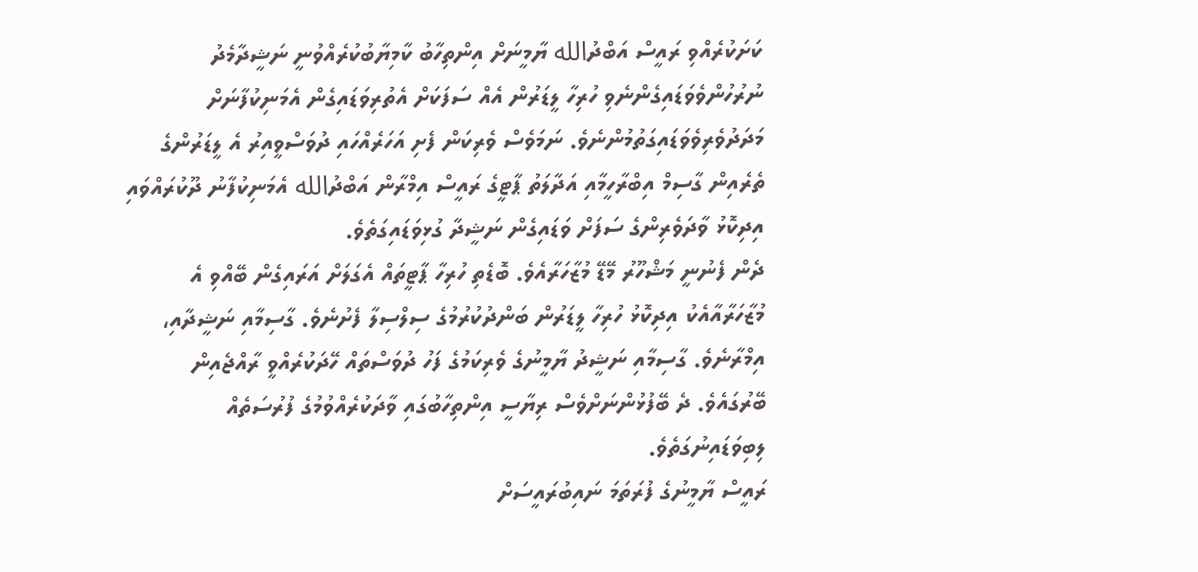ކަށަކުރެއްވި ރައީސް އަބްދުالله ޔާމީނަށް އިންތިހާބު ކާމިޔާބުކުރެއްވުނީ ނަޝީދާމެދު ނުރުހުންވެވަޑައިގެންނެވި ހުރިހާ ލީޑަރުން އެއް ސަފަކަށް އެތުރިވަޑައިގެން އެމަނިކުފާނަށް މަދަދުވެރިވެވަޑައިގަތުމުންނެވެ. ނަމަވެސް ވެރިކަން ފެށި އަހަރެއްހައި ދުވަސްވީއިރު އެ ލީޑަރުންގެ ތެރެއިން ގާސިމް އިބްރާހީމާއި އަދާލަތު ޕާޓީގެ ރައީސް އިމްރާން އަބްދުالله އެމަނިކުފާނު ދޫކުރައްވައި އިދިކޮޅު ވާދަވެރިންގެ ސަފަށް ވަޑައިގެން ނަޝީދާ ގުޅިވަޑައިގަތެވެ.
ދެން ފެނުނީ މަޝްހޫރު މޭޑޭ މުޒާހަރާއެވެ. ބޮޑެތި ހުރިހާ ޕާޓީތައް އެގަލަށް އަރައިގެން ބޭއްވި އެ މުޒާހަރާއާއެކު އިދިކޮޅު ހުރިހާ ލީޑަރުން ބަންދުކުރުމުގެ ސިލްސިލާ ފެށުނެވެ. ގާސިމާއި ނަޝީދާއި، އިމްރާނެވެ. ގާސިމާއި ނަޝީދު ޔާމީނުގެ ވެރިކަމުގެ ފަހު ދުވަސްތައް ހޭދަކުރެއްވީ ރާއްޖެއިން ބޭރުގައެވެ. ދެ ބޭފުޅުންނަށްވެސް ރިޔާސީ އިންތިހާބުގައި ވާދަކުރެއްވުމުގެ ފުރުސަތެއް ލިބިވަޑައިނުގަތެވެ.
ރައީސް ޔާމީނުގެ ފުރަތަމަ ނައިބުރައީސަށް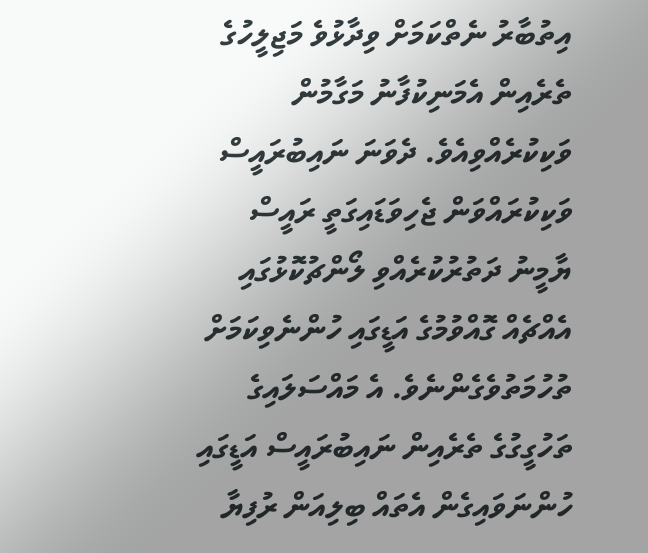އިތުބާރު ނެތްކަމަށް ވިދާޅުވެ މަޖިލީހުގެ ތެރެއިން އެމަނިކުފާނު މަގާމުން ވަކިކުރެއްވިއެވެ. ދެވަނަ ނައިބުރައީސް ވަކިކުރައްވަން ޖެހިވަޑައިގަތީ ރައީސް ޔާމީނު ދަތުރުކުރެއްވި ލޯންޗުކޮޅުގައި އެއްޗެއް ގޮއްވުމުގެ އަޑީގައި ހުންނެވިކަމަށް ތުހުމަތުވެގެންނެވެ. އެ މައްސަލައިގެ ތަހުގީގުގެ ތެރެއިން ނައިބުރައީސް އަޑީގައި ހުންނަވައިގެން އެތައް ބިލިއަން ރުފިޔާ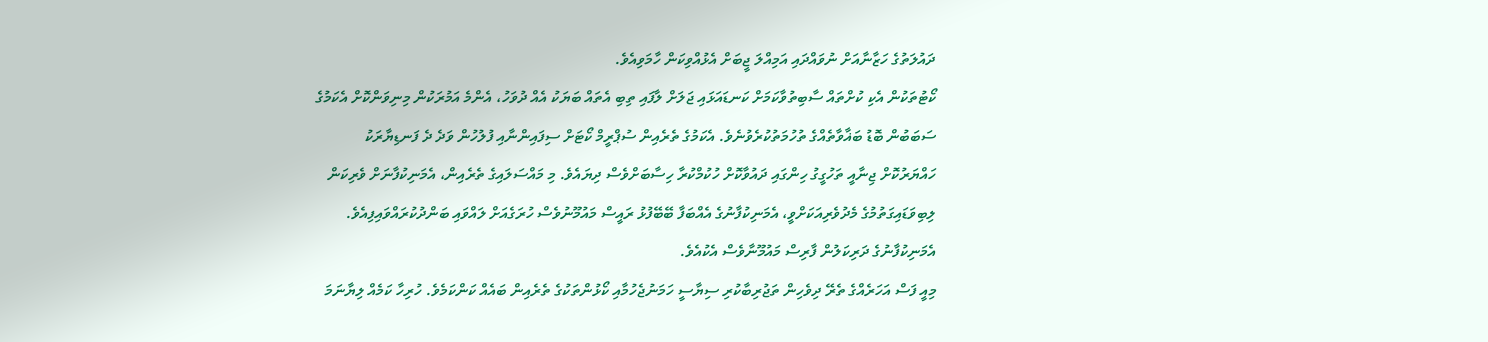ދައުލަތުގެ ހަޒާނާއަށް ނުވައްދައި އަމިއްލަ ޖީބަށް އެޅުއްވިކަން ހާމަވިއެވެ.
ކޯޓުތަކުން އެކި ކުށްތައް ސާބިތުވާކަމަށް ކަނޑައަޅައި ޖަލަށް ލާފައި ތިބި އެތައް ބަޔަކު އެއް ދުވަހު، އެންމެ އަމުރަކުން މިނިވަންކޮށް އެކަމުގެ ސަބަބުން ބޮޑު ބަޣާވާތެއްގެ ތުހުމަތުކުރެވުނެވެ. އެކަމުގެ ތެރެއިން ސުޕްރީމް ކޯޓަށް ސިފައިންނާއި ފުލުހުން ވަދެ ދެ ފަނޑިޔާރަކު ހައްޔަރުކޮށް ޖިނާއީ ތަހުގީގު ހިންގައި ދައުވާކޮށް ހުކުމްކުރާ ހިސާބަށްވެސް ދިޔައެވެ. މި މައްސަލައިގެ ތެރެއިން، އެމަނިކުފާނަށް ވެރިކަން ލިބިވަޑައިގަތުމުގެ މެދުވެރިއަކަށްވީ، އެމަނިކުފާނުގެ އެއްބަފާ ބޭބޭފުޅު ރައީސް މައުމޫނުވެސް ހުރަގެއަށް ލައްވައި ބަންދުކުރައްވައިފިއެވެ. އެމަނިކުފާނުގެ ދަރިކަލުން ފާރިސް މައުމޫނާވެސް އެކުއެވެ.
މިއީ ފަސް އަހަރެއްގެ ތެރޭ ދިވެހިން ތަޖުރިބާކުރި ސިޔާސީ ހަމަނުޖެހުމާއި ކޯޅުންތަކުގެ ތެރެއިން ބައެއް ކަންކަމެވެ. ހުރިހާ ކަމެއް ލިޔާނަމަ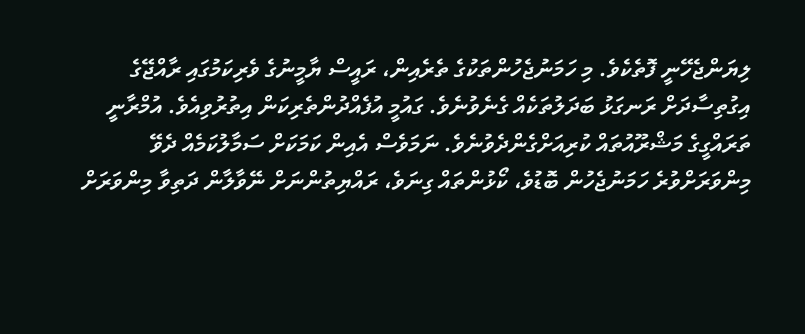ލިޔަންޖެހޭނީ ފޮތެކެވެ. މި ހަމަނުޖެހުންތަކުގެ ތެރެއިން، ރައީސް ޔާމީނުގެ ވެރިކަމުގައި ރާއްޖޭގެ އިގުތިސާދަށް ރަނގަޅު ބަދަލުތަކެއް ގެނެވުނެވެ. ގައުމީ އުފެއްދުންތެރިކަން އިތުރުވިއެވެ. އުމްރާނީ ތަރައްގީގެ މަޝްރޫއުތައް ކުރިއަށްގެންދެވުނެވެ. ނަމަވެސް އެއިން ކަމަކަށް ސަމާލުކަމެއް ދެވޭ މިންވަރަށްވުރެ ހަމަނުޖެހުން ބޮޑުވެ، ކޯޅުންތައް ގިނަވެ، ރައްޔިތުންނަށް ނޭވާލާން ދަތިވާ މިންވަރަށް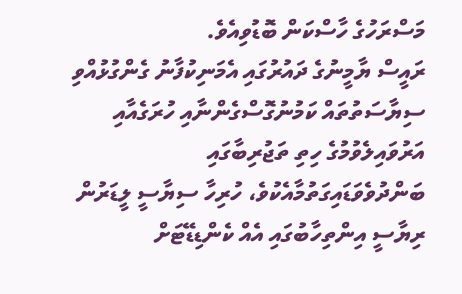މަސްރަހުގެ ހާސްކަން ބޮޑުވިއެވެ.
ރައީސް ޔާމީނުގެ ދައުރުގައި އެމަނިކުފާނު ގެންގުޅުއްވި ސިޔާސަތުތައް ކަމުނުގޮސްގެންނާއި ހުރަގެއާއި އަރުވައިލެވުމުގެ ހިތި ތަޖުރިބާގައި ބަންދުވެވަޑައިގަތުމާއެކުވެ، ހުރިހާ ސިޔާސީ ލީޑަރުން ރިޔާސީ އިންތިހާބުގައި އެއް ކެންޑިޑޭޓަށް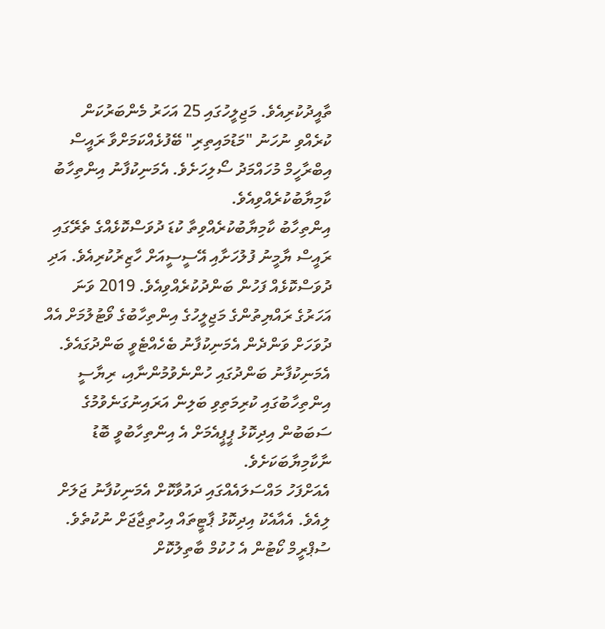ތާއީދުކުރިއެވެ. މަޖިލީހުގައި 25 އަހަރު މެންބަރުކަން ކުރެއްވި ނުހަނު "މަޑުމައިތިރި" ބޭފުޅެއްކަމަށްވާ ރައީސް އިބްރާހީމް މުހައްމަދު ސޯލިހަށެވެ. އެމަނިކުފާނު އިންތިހާބު ކާމިޔާބުކުރެއްވިއެވެ.
އިންތިހާބު ކާމިޔާބުކުރެއްވިތާ ކުޑަ ދުވަސްކޮޅެއްގެ ތެރޭގައި ރައީސް ޔާމީނު ފުލުހަށާއި އޭސީސީއަށް ހާޒިރުކުރިއެވެ. އަދި ދުވަސްކޮޅެއް ފަހުން ބަންދުކުރެއްވިއެވެ. 2019 ވަނަ އަހަރުގެ ރައްޔިތުންގެ މަޖިލީހުގެ އިންތިހާބުގެ ވޯޓުލުމަށް އެއް ދުވަހަށް ވަންދެން އެމަނިކުފާނު ބެހެއްޓެވީ ބަންދުގައެވެ. އެމަނިކުފާނު ބަންދުގައި ހުންނެވުމުންނާއި، ރިޔާސީ އިންތިހާބުގައި ކުރިމަތިވި ބަލިން އަރައިނުގަނެވުމުގެ ސަބަބުން އިދިކޮޅު ޕީޕީއެމަށް އެ އިންތިހާބުވީ ބޮޑު ނާކާމިޔާބަކަށެވެ.
އެއަށްފަހު މައްސަލައެއްގައި ދައުވާކޮށް އެމަނިކުފާނު ޖަލަށް ލިއެވެ. އެއާއެކު އިދިކޮޅު ޕާޓީތައް އިހުތިޖާޖަށް ނުކުތެވެ. ސުޕްރީމް ކޯޓުން އެ ހުކުމް ބާތިލުކޮށް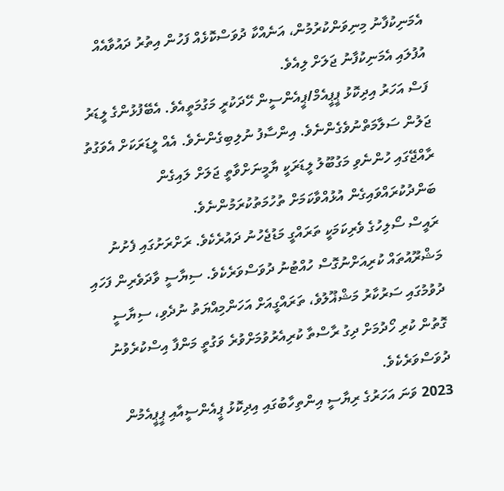އެމަނިކުފާނު މިނިވަންކުރުމުން، އަނެއްކާ ދުވަސްކޮޅެއް ފަހުން އިތުރު ދައުވާއެއް އުފުލައި އެމަނިކުފާނު ޖަލަށް ލިއެވެ.
ފަސް އަހަރު އިދިކޮޅު ޕީޕީއެމް/ޕީއެންސީން ހޭދަކުރީ މަގުމަތީއެވެ. އެބޭފުޅުންގެ ލީޑަރު ޖަލުން ސަލާމަތްނުވެގެންނެވެ. އިންސާފު ނުލިބިގެންނެވެ. އެއް ލީޑަރަކަށް އެވަގުތު ރާއްޖޭގައި ހުންނެވި މަގުބޫލު ލީޑަރަކީ ޔާމީނަށްވާތީ ޖަލަށް ލައިގެން ބަންދުކުރައްވައިގެން އުޅުއްވާކަމަށް ތުހުމަތުކުރަމުންނެވެ.
ރައީސް ސޯލިހުގެ ވެރިކަމަކީ ތަރައްގީ މަޑުޖެހުނު ދައުރެކެވެ. ރަށްރަށުގައި ފެށުނު މަޝްރޫއުތައް ކުރިއަށްނުގޮސް ހުއްޓުނު ދުވަސްވަރެކެވެ. ސިޔާސީ ވާދަވެރިން ފަހައި ދުވުމުގައި ސަރުކާރު މަޝްޣޫލުވެ، ތަރައްގީއަށް އަހަންމިއްޔަތު ނުދެވި، ސިޔާސީ ގޮތުން ކުރި ހޯދުމަށް ދިގު ރާސްތާ ކުރިއެރުވުމަށްވުރެ ވަގުތީ މަންފާ އިސްކުރެވުނު ދުވަސްވަރެކެވެ.
2023 ވަނަ އަހަރުގެ ރިޔާސީ އިންތިހާބުގައި އިދިކޮޅު ޕީއެންސީއާއި ޕީޕީއެމުން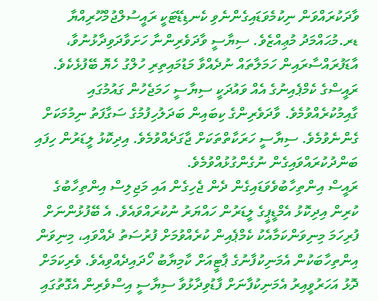ވާދަކުރައްވަން ނިކުމެވަޑައިގެންނެވި ކެނޑިޑޭޓަކީ ރައީސުލްޖުމްހޫރިއްޔާ ޑރ.މުޙައްމަދު މުޢިއްޒެވެ. ސިޔާސީ ވާދަވެރިންނާ ހަށަވާދަވިދާޅުނުވާ، އާޑަފުރައްސާރައިން ހަމަލާތައް ނުދެއްވާ މަޑުމައިތިރި ހުލްގު ހެޔޮ ބޭފުޅެކެވެ. ރައީސްގެ ކެމްޕެއިނުގެ އެއް ވައުދަކީ ސިޔާސީ ހަމަޖެހުން ގައުމުގައި ގާއިމުކުރެއްވުމެވެ. ވާދަވެރިންގެ ކިބައިން ބަދަލުހިފުމުގެ ސަގާފަތު ނިމުމަކަށް ގެންނެވުމެވެ. ސިޔާސީ ހަރަކާތްތަކަށް ޖާގަދެއްވުމެވެ. އިދިކޮޅު ލީޑަރުން ހިފައި ބަންދުކުރައްވައިގެން ނުގެންގުޅުއްވުމެވެ.
ރައީސް އިންތިހާބުވެވަޑައިގެން ދެން ޖެހިގެން އައި މަޖިލިސް އިންތިހާބުގެ ކުރިން އިދިކޮޅު އެމްޑީޕީގެ ލީޑަރުން ހައްޔަރު ނުކުރައްވައެވެ. އެ ބޭފުޅުންނަށް ފުރިހަމަ މިނިވަންކަމާއެކު ކެމްޕެއިން ކުރެއްވުމަށް ފުރުސަތު ދެއްވައި، މިނިވަން އިންތިހާބަކުން އެމަނިކުފާނުގެ ޕާޓީއަށް ކާމިޔާބު ހޯދައިދެއްވިއެވެ. ވެރިކަމަށް ދޮޅު އަހަރުވީއިރު އެމަނިކުފާނަށް ފާޑުވިދާޅުވާ ސިޔާސީ އިސްވެރިން އެގޮތުގައި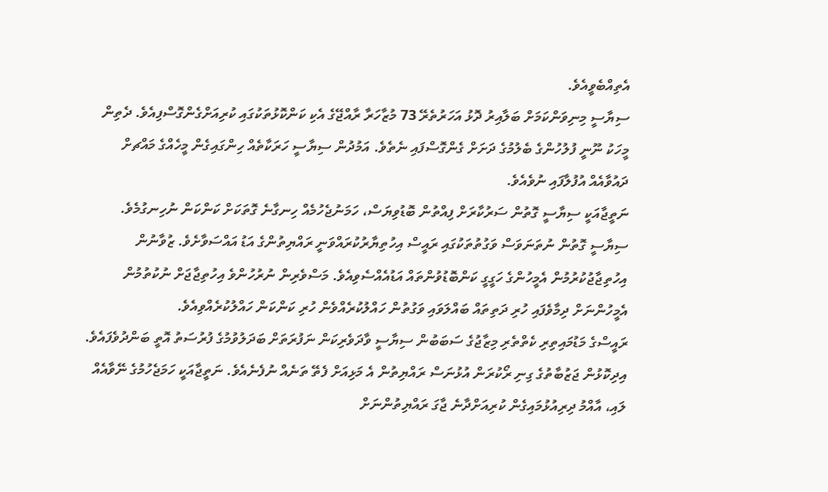އެތިއްބެވީއެވެ.
ސިޔާސީ މިނިވަންކަމަށް ބަލާއިރު ދޮޅު އަހަރުތެރޭ 73 މުޒާހަރާ ރާއްޖޭގެ އެކި ކަންކޮޅުތަކުގައި ކުރިއަށްގެންގޮސްފިއެވެ. ދެތިން މީހަކު ނޫނީ ފުލުހުންގެ ބެލުމުގެ ދަށަށް ގެންގޮސްފައި ނެތެވެ. އަމުދުން ސިޔާސީ ހަރަކާތެއް ހިންގައިގެން މީހެއްގެ މައްޗށް ދައުވާއެއް އުފުލާފައި ނުވެއެވެ.
ނަތީޖާއަކީ ސިޔާސީ ގޮތުން ސަރުކާރަށް ފިއްތުން ބޮޑުވިޔަސް، ހަމަނުޖެހުމެއް ހިނގާނެ ގޮތަކަށް ކަންކަން ނުހިނގުމެވެ. ސިޔާސީ ގޮތުން ނުތަނަވަސް ވަގުތުތަކުގައި ރައީސް އިހުތިޔާރުކުރައްވަނީ ރައްޔިތުންގެ އަޑު އައްސަވާށެވެ. ޒުވާނުން އިހުތިޖާޖުކުރުމުން އެމީހުންގެ ހަގީގީ ކަންބޮޑުވުންތައް އަޑުއެއްސެވިއެވެ. މަސްވެރިން ނުރުހުންވެ އިހުތިޖާޖަށް ނުކުތުމުން އެމީހުންނަށް ދިމާވެފައި ހުރި ދަތިތައް ބައްލަވައި ވަގުތުން ހައްލުކުރެއްވެން ހުރި ކަންކަން ހައްލުކުރެއްވިއެވެ.
ރައީސްގެ މަޑުމައިތިރި ކެތްތެރި މިޒާޖުގެ ސަބަބުން ސިޔާސީ ވާދަވެރިކަން ނަފުރަތަށް ބަދަލުވުމުގެ ފުރުސަތު އޮތީ ބަންދުވެފައެވެ. އިދިކޮޅުން ޖަޒުބާތުގެ ގިނި ރޯކުރަން އުޅުނަސް ރައްޔިތުން އެ މަޅިއަށް ފެތޭ ތަނެއް ނުފެނެއެވެ. ނަތީޖާއަކީ ހަމަޖެހުމުގެ ނޭވާއެއް ލައި، އާއްމު ދިރިއުޅުމައިގެން ކުރިއަށްދާނެ ޖާގަ ރައްޔިތުންނަށް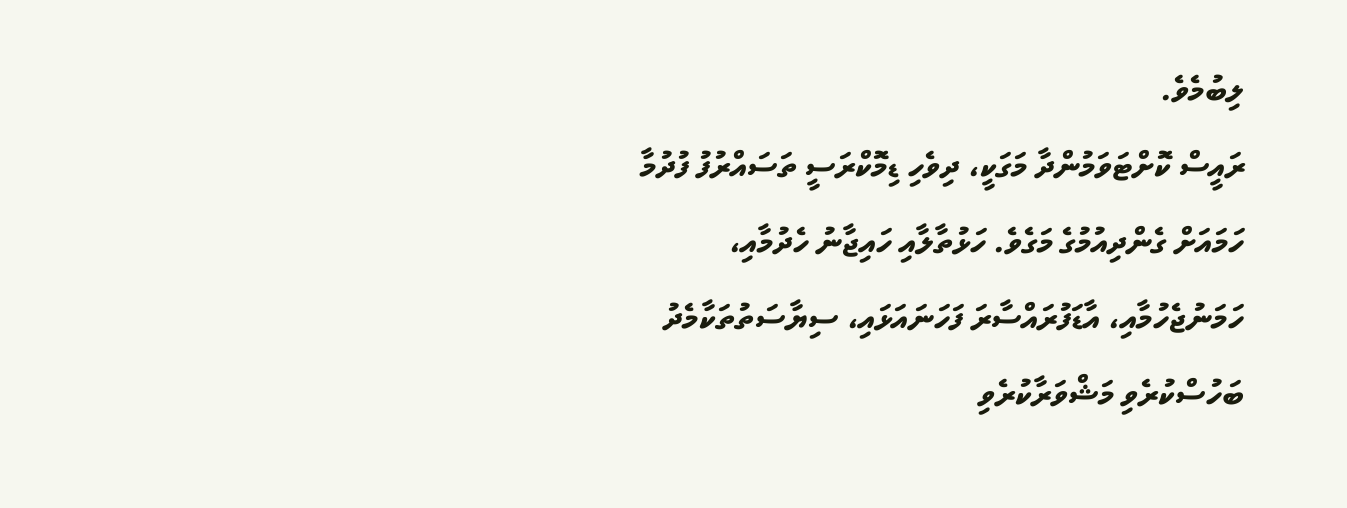ލިބުމެވެ.
ރައީސް ކޮށްޓަވަމުންދާ މަގަކީ، ދިވެހި ޑިމޮކްރަސީ ތަސައްރުފު ފުދުމާ ހަމައަށް ގެންދިއުމުގެ މަގެވެ. ހަޅުތާލާއި ހައިޖާނު ހެދުމާއި، ހަމަނުޖެހުމާއި، އާޑަފުރައްސާރަ ފަހަނައަޅައި، ސިޔާސަތުތަކާމެދު ބަހުސްކުރެވި މަޝްވަރާކުރެވި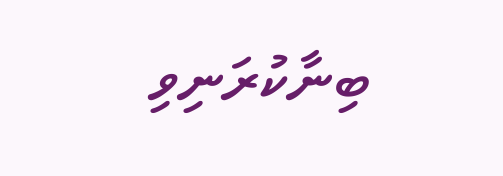ބިނާކުރަނިވި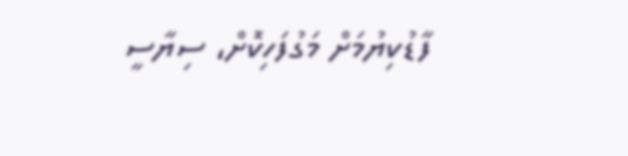ފާޑުކިޔުމަށް މަގުފަހިކޮށް، ސިޔާސީ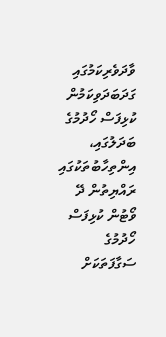ވާދަވެރިކަމުގައި ގަދަބަދަވިކަމުން ކުޅިފަސް ހޯދުމުގެ ބަދަލުގައި، އިންތިހާބުތަކުގައި ރައްޔިތުން ދޭ ވޯޓުން ކުޅިފަސް ހޯދުމުގެ ސަގާފަތަކަށް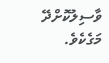ވާސިލުކޮށްދޭ މަގެކެވެ.